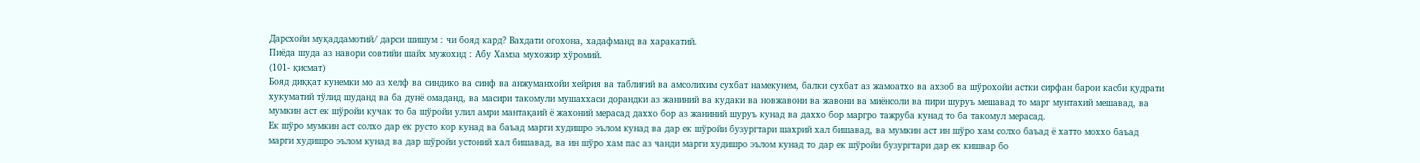Дарсхойи муқаддамотий/ дарси шишум : чи бояд кард? Вахдати огохона, хадафманд ва харакатий.
Пиёда шуда аз навори совтийи шайх мужохид : Абу Хамза мухожир хўромий.
(101- қисмат)
Бояд диққат кунемки мо аз хелф ва синдико ва синф ва анжуманхойи хейрия ва таблиғий ва амсолихим сухбат намекунем, балки сухбат аз жамоатхо ва ахзоб ва шўрохойи астки сирфан барои касби қудрати хукуматий тўлид шуданд ва ба дунё омаданд, ва масири такомули мушаххаси дорандки аз жаниний ва кудаки ва новжавони ва жавони ва миёнсоли ва пири шуруъ мешавад то марг мунтахий мешавад, ва мумкин аст ек шўройи кучак то ба шўройи улил амри мантақаий ё жахоний мерасад даххо бор аз жаниний шуруъ кунад ва даххо бор маргро тажруба кунад то ба такомул мерасад.
Ек шўро мумкин аст солхо дар ек русто кор кунад ва баъад марги худишро эълом кунад ва дар ек шўройи бузургтари шахрий хал бишавад, ва мумкин аст ин шўро хам солхо баъад ё хатто моххо баъад марги худишро эълом кунад ва дар шўройи устоний хал бишавад, ва ин шўро хам пас аз чанди марги худишро эълом кунад то дар ек шўройи бузургтари дар ек кишвар бо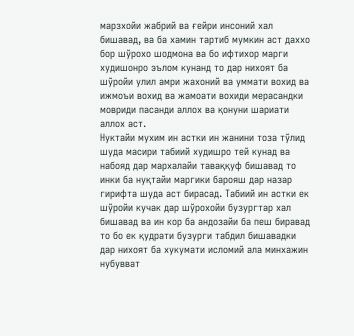марзхойи жабрий ва ғейри инсоний хал бишавад, ва ба хамин тартиб мумкин аст даххо бор шўрохо шодмона ва бо ифтихор марги худишонро эълом кунанд то дар нихоят ба шўройи улил амри жахоний ва уммати вохид ва ижмоъи вохид ва жамоати вохиди мерасандки мовриди пасанди аллох ва қонуни шариати аллох аст.
Нуктайи мухим ин астки ин жанини тоза тўлид шуда масири табиий худишро тей кунад ва набояд дар мархалайи таваққуф бишавад то инки ба нуқтайи маргики барояш дар назар гирифта шуда аст бирасад. Табиий ин астки ек шўройи кучак дар шўрохойи бузургтар хал бишавад ва ин кор ба андозайи ба пеш биравад то бо ек қудрати бузурги табдил бишавадки дар нихоят ба хукумати исломий ала минхажин нубувват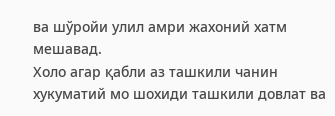ва шўройи улил амри жахоний хатм мешавад.
Холо агар қабли аз ташкили чанин хукуматий мо шохиди ташкили довлат ва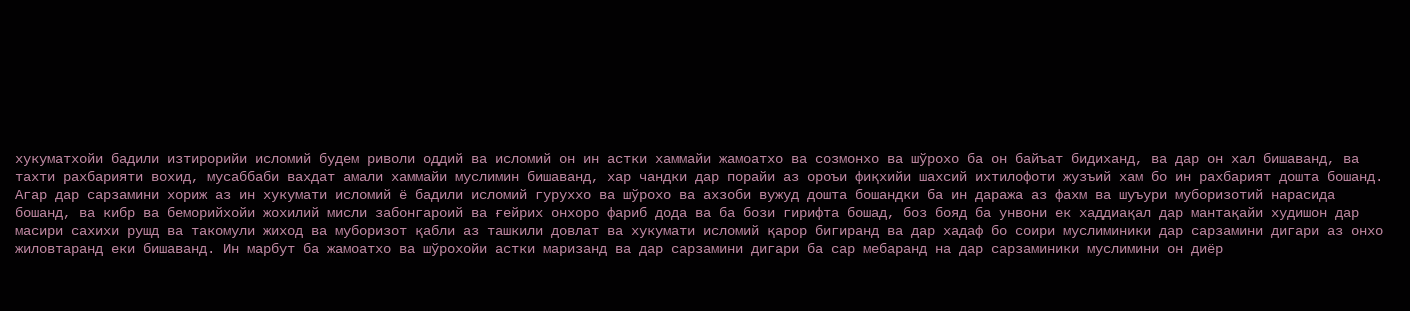хукуматхойи бадили изтирорийи исломий будем риволи оддий ва исломий он ин астки хаммайи жамоатхо ва созмонхо ва шўрохо ба он байъат бидиханд, ва дар он хал бишаванд, ва тахти рахбарияти вохид, мусаббаби вахдат амали хаммайи муслимин бишаванд, хар чандки дар порайи аз ороъи фиқхийи шахсий ихтилофоти жузъий хам бо ин рахбарият дошта бошанд.
Агар дар сарзамини хориж аз ин хукумати исломий ё бадили исломий гуруххо ва шўрохо ва ахзоби вужуд дошта бошандки ба ин даража аз фахм ва шуъури муборизотий нарасида бошанд, ва кибр ва беморийхойи жохилий мисли забонгароий ва ғейрих онхоро фариб дода ва ба бози гирифта бошад, боз бояд ба унвони ек хаддиақал дар мантақайи худишон дар масири сахихи рушд ва такомули жиход ва муборизот қабли аз ташкили довлат ва хукумати исломий қарор бигиранд ва дар хадаф бо соири муслиминики дар сарзамини дигари аз онхо жиловтаранд еки бишаванд. Ин марбут ба жамоатхо ва шўрохойи астки маризанд ва дар сарзамини дигари ба сар мебаранд на дар сарзаминики муслимини он диёр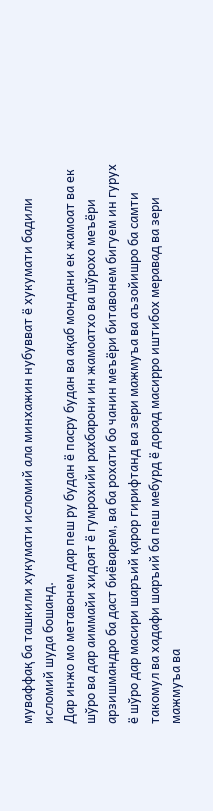муваффақ ба ташкили хукумати исломий ала минхажин нубувват ё хукумати бадили исломий шуда бошанд.
Дар инжо мо метавонем дар пеш ру будан ё пасру будан ва ақаб мондани ек жамоат ва ек шўро ва дар аиммайи хидоят ё гумрохийи рахбарони ин жамоатхо ва шўрохо меъёри арзишмандро ба даст биёварем, ва ба рохати бо чанин меъёри битавонем бигуем ин гурух ё шўро дар масири шаръий қарор гирифтанд ва зери мажмуъа ва аъзойишро ба самти такомул ва хадафи шаръий ба пеш мебурд ё дорад масирро иштибох меравад ва зери мажмуъа ва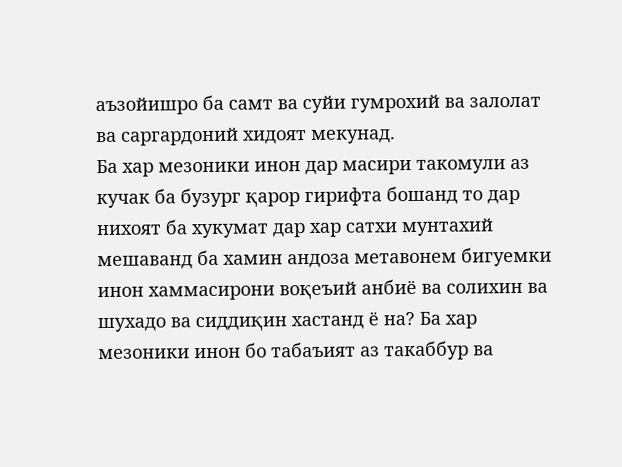аъзойишро ба самт ва суйи гумрохий ва залолат ва саргардоний хидоят мекунад.
Ба хар мезоники инон дар масири такомули аз кучак ба бузург қарор гирифта бошанд то дар нихоят ба хукумат дар хар сатхи мунтахий мешаванд ба хамин андоза метавонем бигуемки инон хаммасирони воқеъий анбиё ва солихин ва шухадо ва сиддиқин хастанд ё на? Ба хар мезоники инон бо табаъият аз такаббур ва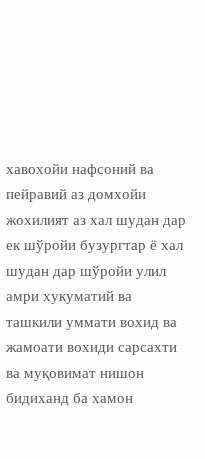хавохойи нафсоний ва пейравий аз домхойи жохилият аз хал шудан дар ек шўройи бузургтар ё хал шудан дар шўройи улил амри хукуматий ва ташкили уммати вохид ва жамоати вохиди сарсахти ва муқовимат нишон бидиханд ба хамон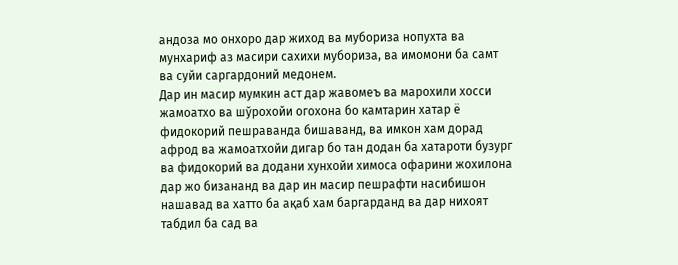андоза мо онхоро дар жиход ва мубориза нопухта ва мунхариф аз масири сахихи мубориза, ва имомони ба самт ва суйи саргардоний медонем.
Дар ин масир мумкин аст дар жавомеъ ва марохили хосси жамоатхо ва шўрохойи огохона бо камтарин хатар ё фидокорий пешраванда бишаванд, ва имкон хам дорад афрод ва жамоатхойи дигар бо тан додан ба хатароти бузург ва фидокорий ва додани хунхойи химоса офарини жохилона дар жо бизананд ва дар ин масир пешрафти насибишон нашавад ва хатто ба ақаб хам баргарданд ва дар нихоят табдил ба сад ва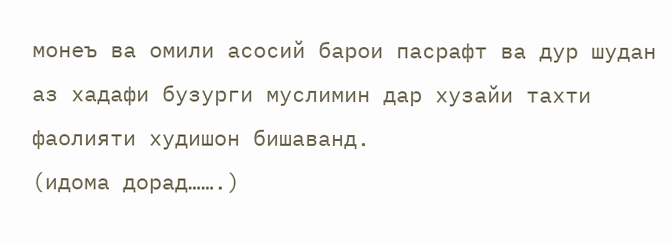монеъ ва омили асосий барои пасрафт ва дур шудан аз хадафи бузурги муслимин дар хузайи тахти фаолияти худишон бишаванд.
(идома дорад…….)